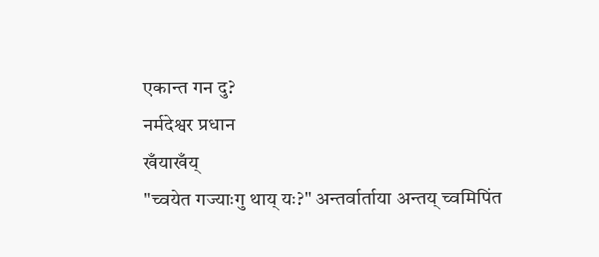एकान्त गन दु?
नर्मदेश्वर प्रधान
खँयाखँय्
"च्वयेत गज्याःगु थाय् यः?" अन्तर्वार्ताया अन्तय् च्वमिपिंत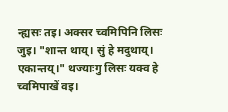न्ह्यसः तइ। अक्सर च्वमिपिनि लिसः जुइ। "शान्त थाय्। सुं हे मदुथाय्। एकान्तय्।" थज्याःगु लिसः यक्व हे च्वमिपाखें वइ।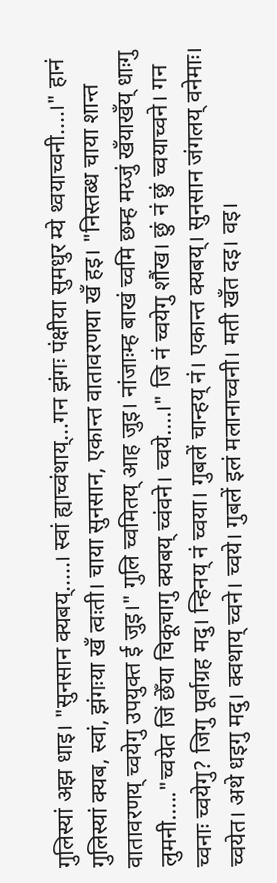गुलिस्यां अझ धाइ। "सुनसान क्यबय्.....। स्वां ह्याच्वंथाय्...गन झंगः पंक्षीया सुमधुर म्ये थ्वयाच्वनी....।" हानं गुलिस्यां क्यब, स्वां, झंगःया खँ त्वःती। चाया सुनसान, एकान्त वातावरणया खँ हइ। "निस्तब्ध चाया शान्त वातावरणय् च्वयेगु उपयुक्त ई जुइ।" गुलि च्वमितय् आह जुइ। नांजाःम्ह बाखं च्वमि छम्ह मय्जुं खँयाखँय् धाःगु लुमनी....."च्वयेत जिं छेँया चिकूचागु क्यबय् च्वंवने। च्वये....।" जि नं च्वयेगु शौंख। छुं नं छुं च्वयाच्वने। गन च्वनाः च्वयेगु? जिगु पूर्वाग्रह मदु। न्हिनय् नं च्वया। गुबलें चान्हय् नं। एकान्त क्यबय्। सुनसान जंगलय् वनेमाः। च्वयेत। अथे धइगु मदु। क्वथाय् च्वने। च्वये। गुबलें इलं मलानाच्वनी। मती खँत दइ। वइ।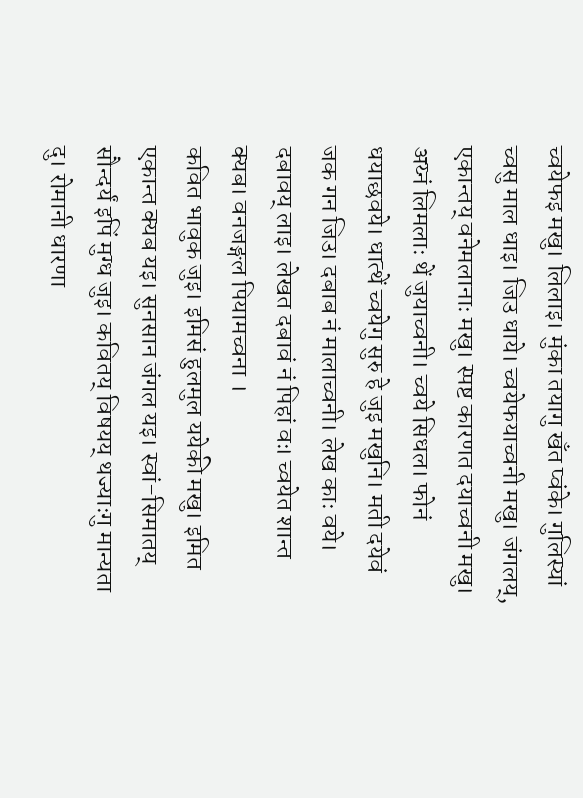च्वयेफइ मखु। लिलाइ। मुंका तयागु खँत प्वंके। गुलिस्यां च्वसु माल धाइ। जिउ धाये। च्वयेफयाच्वनी मखु। जंगलय्, एकान्तय् वनेमलानाः मखु। स्पष्ट कारणत दयाच्वनी मखु। अय्नं लिमलाः थें जुयाच्वनी। च्वये सिधल। फोनं धयाछवये। धात्थें च्वयेगु सुरु हे जुइ मखुनि। मती दयेवं जक गन जिउ। दबाब नं मालाच्वनी। लेख काः वये। दबावय् लाइ। लेखत दबावं नं पिहां वः। च्वयेत शान्त क्यब। वनजङ्गल पियामच्वना ।
कवित भावुक जुइ। इमिसं हुलमुल ययेकी मखु। इमित एकान्त क्यब यइ। सुनसान जंगल यइ। स्वां-सिमातय् सौन्दर्यं इपिं मुग्ध जुइ। कवितय् विषयय् थज्याःगु मान्यता दु। रोमानी धारणा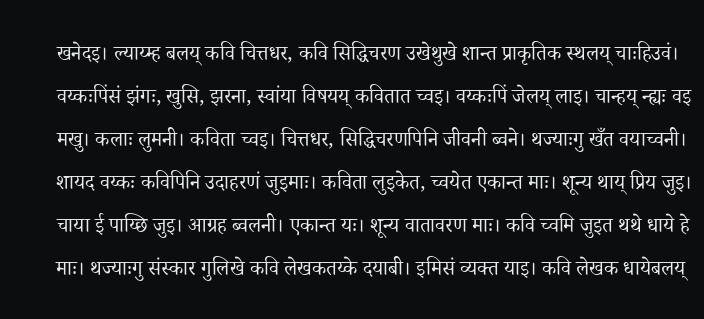खनेदइ। ल्याय्म्ह बलय् कवि चित्तधर, कवि सिद्धिचरण उखेथुखे शान्त प्राकृतिक स्थलय् चाःहिउवं। वय्कःपिंसं झंगः, खुसि, झरना, स्वांया विषयय् कवितात च्वइ। वय्कःपिं जेलय् लाइ। चान्हय् न्ह्यः वइ मखु। कलाः लुमनी। कविता च्वइ। चित्तधर, सिद्धिचरणपिनि जीवनी ब्वने। थज्याःगु खँत वयाच्वनी। शायद वय्कः कविपिनि उदाहरणं जुइमाः। कविता लुइकेत, च्वयेत एकान्त माः। शून्य थाय् प्रिय जुइ। चाया ई पाय्छि जुइ। आग्रह ब्वलनी। एकान्त यः। शून्य वातावरण माः। कवि च्वमि जुइत थथे धाये हे माः। थज्याःगु संस्कार गुलिखे कवि लेखकतय्के दयाबी। इमिसं व्यक्त याइ। कवि लेखक धायेबलय्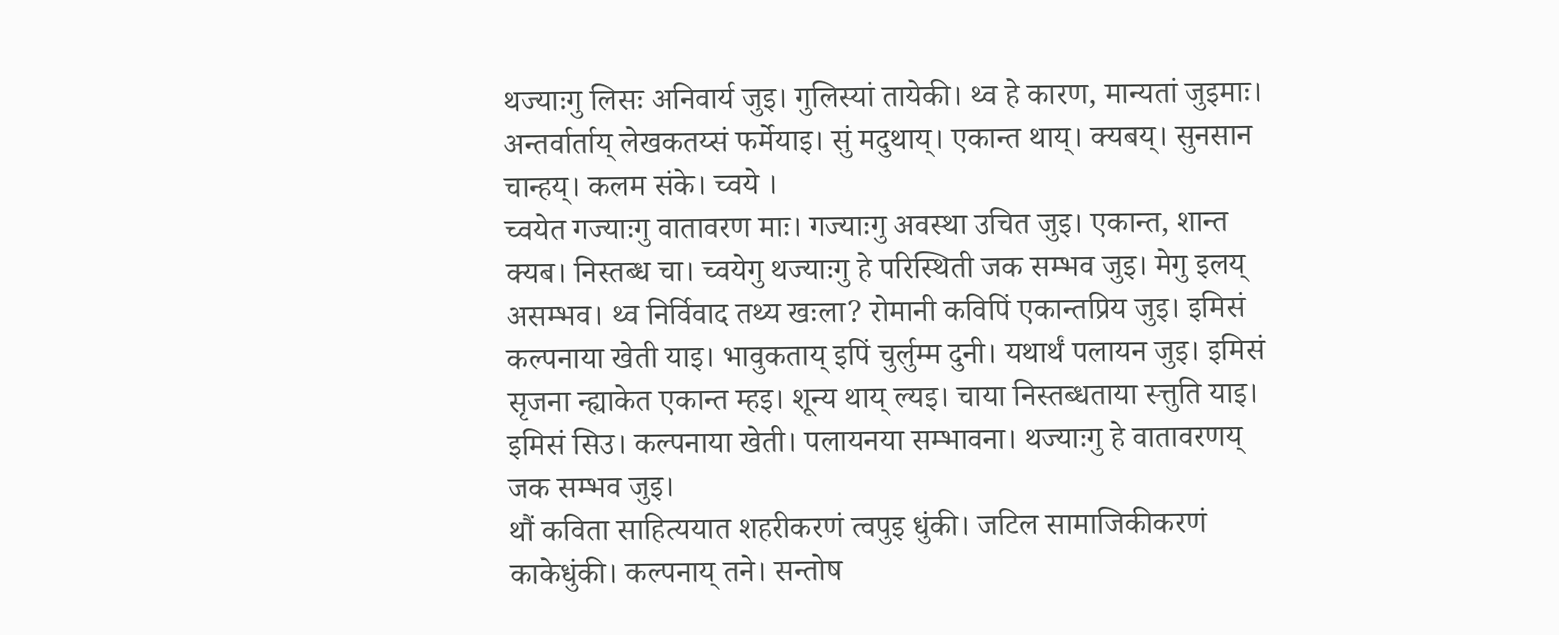थज्याःगु लिसः अनिवार्य जुइ। गुलिस्यां तायेकी। थ्व हे कारण, मान्यतां जुइमाः। अन्तर्वार्ताय् लेखकतय्सं फर्मेयाइ। सुं मदुथाय्। एकान्त थाय्। क्यबय्। सुनसान चान्हय्। कलम संके। च्वये ।
च्वयेत गज्याःगु वातावरण माः। गज्याःगु अवस्था उचित जुइ। एकान्त, शान्त क्यब। निस्तब्ध चा। च्वयेगु थज्याःगु हे परिस्थिती जक सम्भव जुइ। मेगु इलय् असम्भव। थ्व निर्विवाद तथ्य खःला? रोमानी कविपिं एकान्तप्रिय जुइ। इमिसं कल्पनाया खेती याइ। भावुकताय् इपिं चुर्लुम्म दुनी। यथार्थं पलायन जुइ। इमिसं सृजना न्ह्याकेत एकान्त म्हइ। शून्य थाय् ल्यइ। चाया निस्तब्धताया स्त्तुति याइ। इमिसं सिउ। कल्पनाया खेती। पलायनया सम्भावना। थज्याःगु हे वातावरणय् जक सम्भव जुइ।
थौं कविता साहित्ययात शहरीकरणं त्वपुइ धुंकी। जटिल सामाजिकीकरणं काकेधुंकी। कल्पनाय् तने। सन्तोष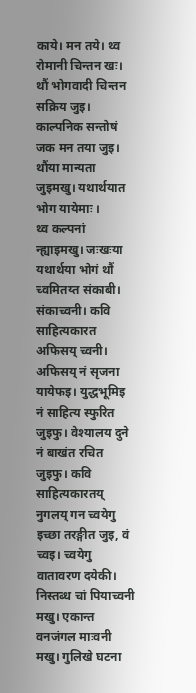काये। मन तये। थ्व रोमानी चिन्तन खः। थौं भोगवादी चिन्तन सक्रिय जुइ। काल्पनिक सन्तोषं जक मन तया जुइ। थौंया मान्यता जुइमखु। यथार्थयात भोग यायेमाः ।
थ्व कल्पनां न्ह्याइमखु। जःखःया यथार्थया भोगं थौं च्वमितय्त संकाबी। संकाच्वनी। कवि साहित्यकारत अफिसय् च्वनी। अफिसय् नं सृजना यायेफइ। युद्धभूमिइ नं साहित्य स्फुरित जुइफु। वेश्यालय दुने नं बाखंत रचित जुइफु। कवि साहित्यकारतय् नुगलय् गन च्वयेगु इच्छा तरङ्गीत जुइ, वं च्वइ। च्वयेगु वातावरण दयेकी। निस्तब्ध चां पियाच्वनी मखु। एकान्त वनजंगल माःवनी मखु। गुलिखे घटना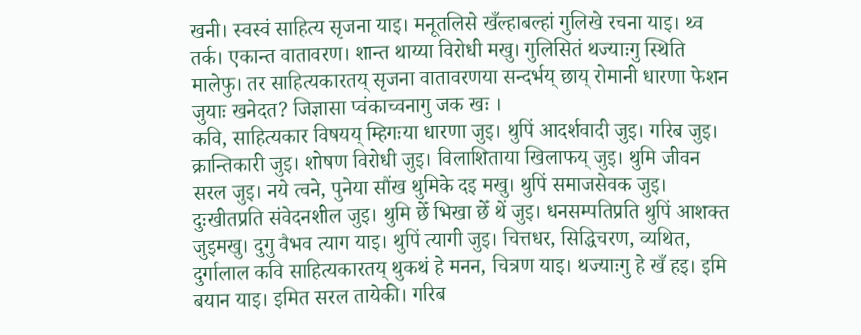खनी। स्वस्वं साहित्य सृजना याइ। मनूतलिसे खँल्हाबल्हां गुलिखे रचना याइ। थ्व तर्क। एकान्त वातावरण। शान्त थाय्या विरोधी मखु। गुलिसितं थज्याःगु स्थिति मालेफु। तर साहित्यकारतय् सृजना वातावरणया सन्दर्भय् छाय् रोमानी धारणा फेशन जुयाः खनेदत? जिज्ञासा प्वंकाच्वनागु जक खः ।
कवि, साहित्यकार विषयय् म्हिगःया धारणा जुइ। थुपिं आदर्शवादी जुइ। गरिब जुइ। क्रान्तिकारी जुइ। शोषण विरोधी जुइ। विलाशिताया खिलाफय् जुइ। थुमि जीवन सरल जुइ। नये त्वने, पुनेया सौंख थुमिके दइ मखु। थुपिं समाजसेवक जुइ। दुःखीतप्रति संवेदनशील जुइ। थुमि छेँ भिखा छेँ थें जुइ। धनसम्पतिप्रति थुपिं आशक्त जुइमखु। दुगु वैभव त्याग याइ। थुपिं त्यागी जुइ। चित्तधर, सिद्धिचरण, व्यथित, दुर्गालाल कवि साहित्यकारतय् थुकथं हे मनन, चित्रण याइ। थज्याःगु हे खँ हइ। इमि बयान याइ। इमित सरल तायेकी। गरिब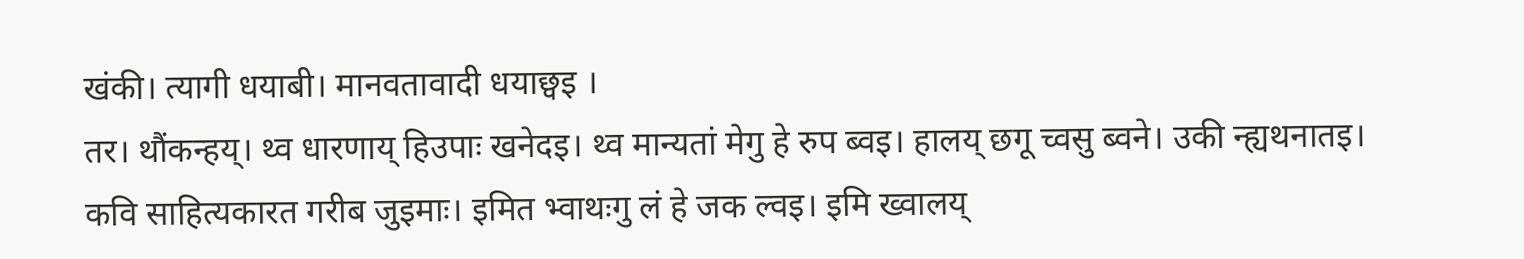खंकी। त्यागी धयाबी। मानवतावादी धयाछ्वइ ।
तर। थौंकन्हय्। थ्व धारणाय् हिउपाः खनेदइ। थ्व मान्यतां मेगु हे रुप ब्वइ। हालय् छगू च्वसु ब्वने। उकी न्ह्यथनातइ। कवि साहित्यकारत गरीब जुइमाः। इमित भ्वाथःगु लं हे जक ल्वइ। इमि ख्वालय्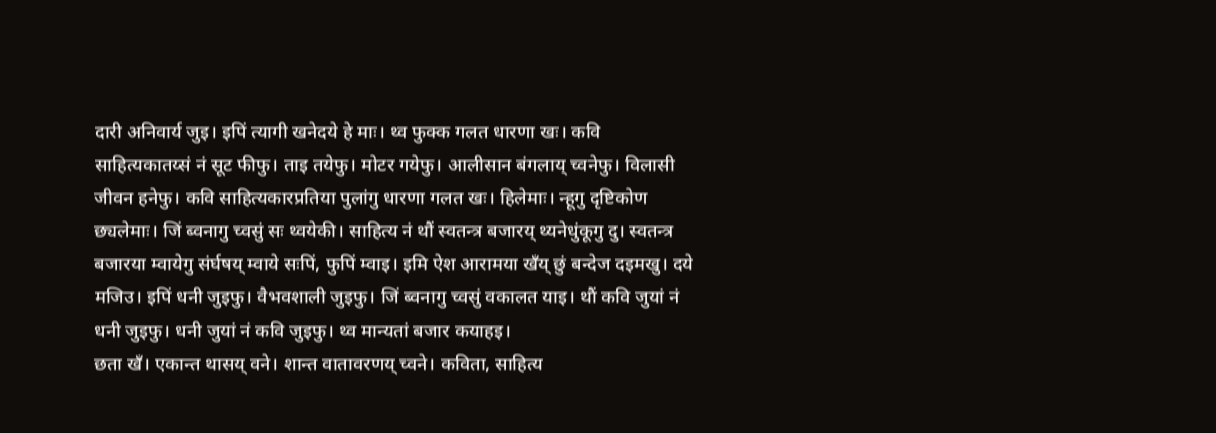दारी अनिवार्य जुइ। इपिं त्यागी खनेदये हे माः। थ्व फुक्क गलत धारणा खः। कवि साहित्यकातय्सं नं सूट फीफु। ताइ तयेफु। मोटर गयेफु। आलीसान बंगलाय् च्वनेफु। विलासी जीवन हनेफु। कवि साहित्यकारप्रतिया पुलांगु धारणा गलत खः। हिलेमाः। न्हूगु दृष्टिकोण छ्यलेमाः। जिं ब्वनागु च्वसुं सः थ्वयेकी। साहित्य नं थौं स्वतन्त्र बजारय् थ्यनेधुंकूगु दु। स्वतन्त्र बजारया म्वायेगु संर्घषय् म्वाये सःपिं, फुपिं म्वाइ। इमि ऐश आरामया खँय् छुं बन्देज दइमखु। दये मजिउ। इपिं धनी जुइफु। वैभवशाली जुइफु। जिं ब्वनागु च्वसुं वकालत याइ। थौं कवि जुयां नं धनी जुइफु। धनी जुयां नं कवि जुइफु। थ्व मान्यतां बजार कयाहइ।
छता खँ। एकान्त थासय् वने। शान्त वातावरणय् च्वने। कविता, साहित्य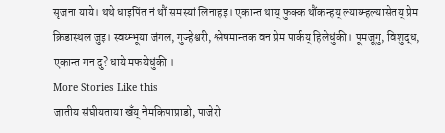सृजना याये। थथे धाइपिंत नं थौं समस्यां लिनाहइ। एकान्त थाय् फुक्क थौंकन्हय् ल्याय्म्हल्यासेतय् प्रेम क्रिडास्थल जुइ। स्वय्म्भूया जंगल, गुज्हेश्वरी, श्लेषमान्तक वन प्रेम पार्कय् हिलेधुंकी। पूमजूगु, विशुद्ध, एकान्त गन दु? धाये मफयेधुंकी ।
More Stories Like this
जातीय संघीयताया खँय् नेमकिपाप्राडो, पाजेरो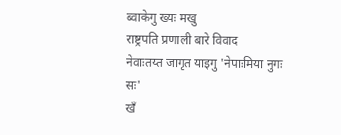ब्वाकेगु ख्यः मखु
राष्ट्रपति प्रणाली बारे विवाद
नेवाःतय्त जागृत याइगु 'नेपाःमिया नुगः सः'
खँ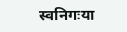स्वनिगःया